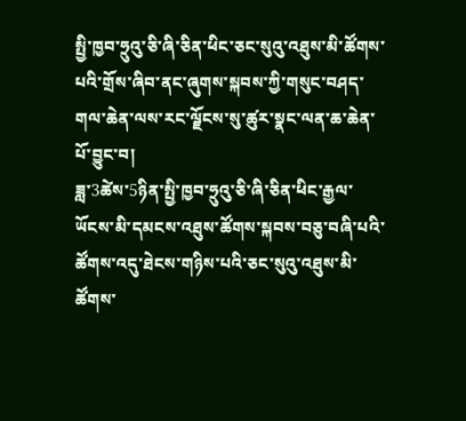སྤྱི་ཁྱབ་ཧྲུའུ་ཅི་ཞི་ཅིན་ཕིང་ཅང་སུའུ་འཐུས་མི་ཚོགས་པའི་གྲོས་ཞིབ་ནང་ཞུགས་སྐབས་ཀྱི་གསུང་བཤད་གལ་ཆེན་ལས་རང་ལྗོངས་སུ་ཚུར་སྣང་ལན་ཆ་ཆེན་པོ་བྱུང་བ།
ཟླ་3ཚེས་5ཉིན་སྤྱི་ཁྱབ་ཧྲུའུ་ཅི་ཞི་ཅིན་ཕིང་རྒྱལ་ཡོངས་མི་དམངས་འཐུས་ཚོགས་སྐབས་བཅུ་བཞི་པའི་ཚོགས་འདུ་ཐེངས་གཉིས་པའི་ཅང་སུའུ་འཐུས་མི་ཚོགས་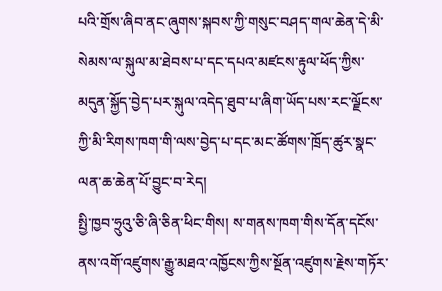པའི་གྲོས་ཞིབ་ནང་ཞུགས་སྐབས་ཀྱི་གསུང་བཤད་གལ་ཆེན་དེ་མི་སེམས་ལ་སྐུལ་མ་ཐེབས་པ་དང་དཔའ་མཛངས་རྟུལ་ཕོད་ཀྱིས་མདུན་སྐྱོད་བྱེད་པར་སྐུལ་འདེད་ཐུབ་པ་ཞིག་ཡོད་པས་རང་ལྗོངས་ཀྱི་མི་རིགས་ཁག་གི་ལས་བྱེད་པ་དང་མང་ཚོགས་ཁྲོད་ཚུར་སྣང་ལན་ཆ་ཆེན་པོ་བྱུང་བ་རེད།
སྤྱི་ཁྱབ་ཧྲུའུ་ཅི་ཞི་ཅིན་ཕིང་གིས། ས་གནས་ཁག་གིས་དོན་དངོས་ནས་འགོ་འཛུགས་རྒྱུ་མཐའ་འཁྱོངས་ཀྱིས་སྔོན་འཛུགས་རྗེས་གཏོར་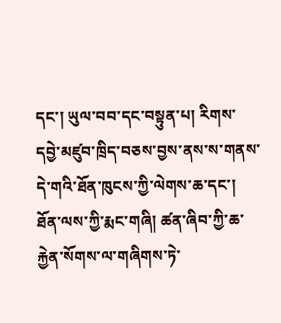དང་། ཡུལ་བབ་དང་བསྟུན་པ། རིགས་དབྱེ་མཛུབ་ཁྲིད་བཅས་བྱས་ནས་ས་གནས་དེ་གའི་ཐོན་ཁུངས་ཀྱི་ལེགས་ཆ་དང་། ཐོན་ལས་ཀྱི་རྨང་གཞི། ཚན་ཞིབ་ཀྱི་ཆ་རྐྱེན་སོགས་ལ་གཞིགས་ཏེ་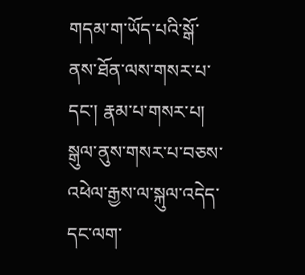གདམ་ག་ཡོད་པའི་སྒོ་ནས་ཐོན་ལས་གསར་པ་དང་། རྣམ་པ་གསར་པ། སྒུལ་ནུས་གསར་པ་བཅས་འཕེལ་རྒྱས་ལ་སྐུལ་འདེད་དང་ལག་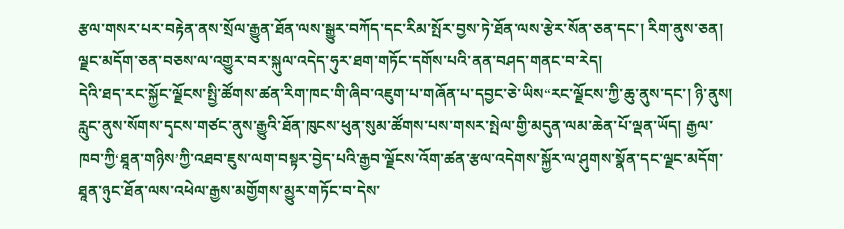རྩལ་གསར་པར་བརྟེན་ནས་སྲོལ་རྒྱུན་ཐོན་ལས་སྒྱུར་བཀོད་དང་རིམ་སྤོར་བྱས་ཏེ་ཐོན་ལས་རྩེར་སོན་ཅན་དང་། རིག་ནུས་ཅན། ལྗང་མདོག་ཅན་བཅས་ལ་འགྱུར་བར་སྐུལ་འདེད་ཧུར་ཐག་གཏོང་དགོས་པའི་ནན་བཤད་གནང་བ་རེད།
དེའི་ཐད་རང་སྐྱོང་ལྗོངས་སྤྱི་ཚོགས་ཚན་རིག་ཁང་གི་ཞིབ་འཇུག་པ་གཞོན་པ་དབྱང་ཅེ་ཡིས“རང་ལྗོངས་ཀྱི་ཆུ་ནུས་དང་། ཉི་ནུས། རླུང་ནུས་སོགས་དྭངས་གཙང་ནུས་རྒྱུའི་ཐོན་ཁུངས་ཕུན་སུམ་ཚོགས་པས་གསར་སྤེལ་གྱི་མདུན་ལམ་ཆེན་པོ་ལྡན་ཡོད། རྒྱལ་ཁབ་ཀྱི‘ཐཱན་གཉིས’ཀྱི་འཐབ་ཇུས་ལག་བསྟར་བྱེད་པའི་རྒྱབ་ལྗོངས་འོག་ཚན་རྩལ་འདེགས་སྐྱོར་ལ་ཤུགས་སྣོན་དང་ལྗང་མདོག་ཐཱན་ཉུང་ཐོན་ལས་འཕེལ་རྒྱས་མགྱོགས་མྱུར་གཏོང་བ་དེས་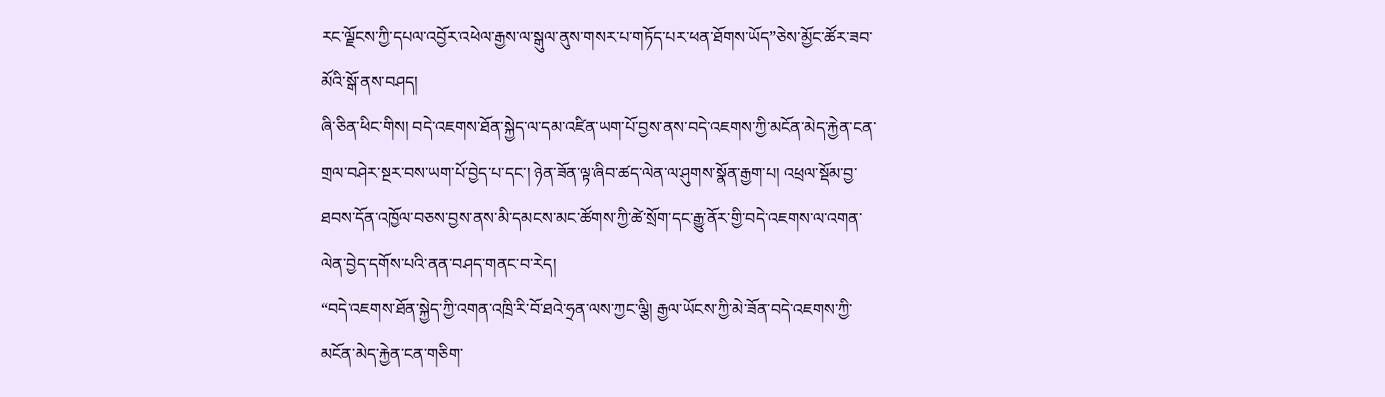རང་ལྗོངས་ཀྱི་དཔལ་འབྱོར་འཕེལ་རྒྱས་ལ་སྒུལ་ནུས་གསར་པ་གཏོད་པར་ཕན་ཐོགས་ཡོད”ཅེས་མྱོང་ཚོར་ཟབ་མོའི་སྒོ་ནས་བཤད།
ཞི་ཅིན་ཕིང་གིས། བདེ་འཇགས་ཐོན་སྐྱེད་ལ་དམ་འཛིན་ཡག་པོ་བྱས་ནས་བདེ་འཇགས་ཀྱི་མངོན་མེད་རྐྱེན་ངན་གྲལ་བཤེར་སྔར་བས་ཡག་པོ་བྱེད་པ་དང་། ཉེན་ཟོན་ལྟ་ཞིབ་ཚད་ལེན་ལ་ཤུགས་སྣོན་རྒྱག་པ། འཕྲལ་སྡོམ་བྱ་ཐབས་དོན་འཁྱོལ་བཅས་བྱས་ནས་མི་དམངས་མང་ཚོགས་ཀྱི་ཚེ་སྲོག་དང་རྒྱུ་ནོར་གྱི་བདེ་འཇགས་ལ་འགན་ལེན་བྱེད་དགོས་པའི་ནན་བཤད་གནང་བ་རེད།
“བདེ་འཇགས་ཐོན་སྐྱེད་ཀྱི་འགན་འཁྲི་རི་བོ་ཐའེ་ཧྲན་ལས་ཀྱང་ལྕི། རྒྱལ་ཡོངས་ཀྱི་མེ་ཟོན་བདེ་འཇགས་ཀྱི་མངོན་མེད་རྐྱེན་ངན་གཅིག་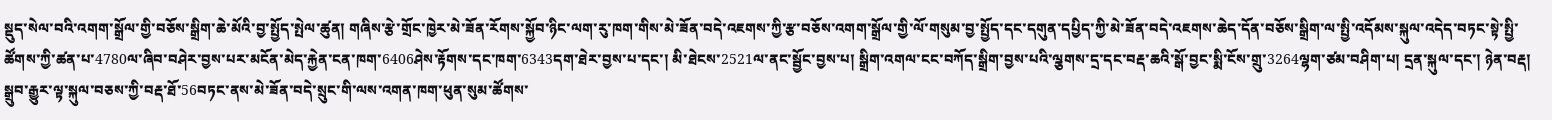སྡུད་སེལ་བའི་འགག་སྒྲོལ་གྱི་བཅོས་སྒྲིག་ཆེ་མོའི་བྱ་སྤྱོད་སྤེལ་ཚུན། གཞིས་རྩེ་གྲོང་ཁྱེར་མེ་ཟོན་རོགས་སྐྱོབ་ཉིང་ལག་རུ་ཁག་གིས་མེ་ཟོན་བདེ་འཇགས་ཀྱི་རྩ་བཅོས་འགག་སྒྲོལ་གྱི་ལོ་གསུམ་བྱ་སྤྱོད་དང་དགུན་དཔྱིད་ཀྱི་མེ་ཟོན་བདེ་འཇགས་ཆེད་དོན་བཅོས་སྒྲིག་ལ་སྤྱི་འདོམས་སྐུལ་འདེད་བཏང་སྟེ་སྤྱི་ཚོགས་ཀྱི་ཚན་པ་4780ལ་ཞིབ་བཤེར་བྱས་པར་མངོན་མེད་རྐྱེན་ངན་ཁག་6406ཤེས་རྟོགས་དང་ཁག་6343དག་ཐེར་བྱས་པ་དང་། མི་ཐེངས་2521ལ་ནང་སྦྱོང་བྱས་པ། སྒྲིག་འགལ་ངང་བཀོད་སྒྲིག་བྱས་པའི་ལྕགས་དྲ་དང་བརྡ་ཆའི་སྒོ་བྱང་སྨི་ངོས་གྲུ་3264ལྷག་ཙམ་བཤིག་པ། དྲན་སྐུལ་དང་། ཉེན་བརྡ། སྒྲུབ་རྒྱུར་ལྟ་སྐུལ་བཅས་ཀྱི་བརྡ་ཐོ་56བཏང་ནས་མེ་ཟོན་བདེ་སྲུང་གི་ལས་འགན་ཁག་ཕུན་སུམ་ཚོགས་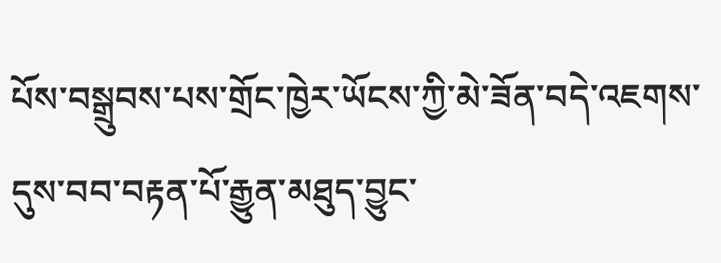པོས་བསྒྲུབས་པས་གྲོང་ཁྱེར་ཡོངས་ཀྱི་མེ་ཟོན་བདེ་འཇགས་དུས་བབ་བརྟན་པོ་རྒྱུན་མཐུད་བྱུང་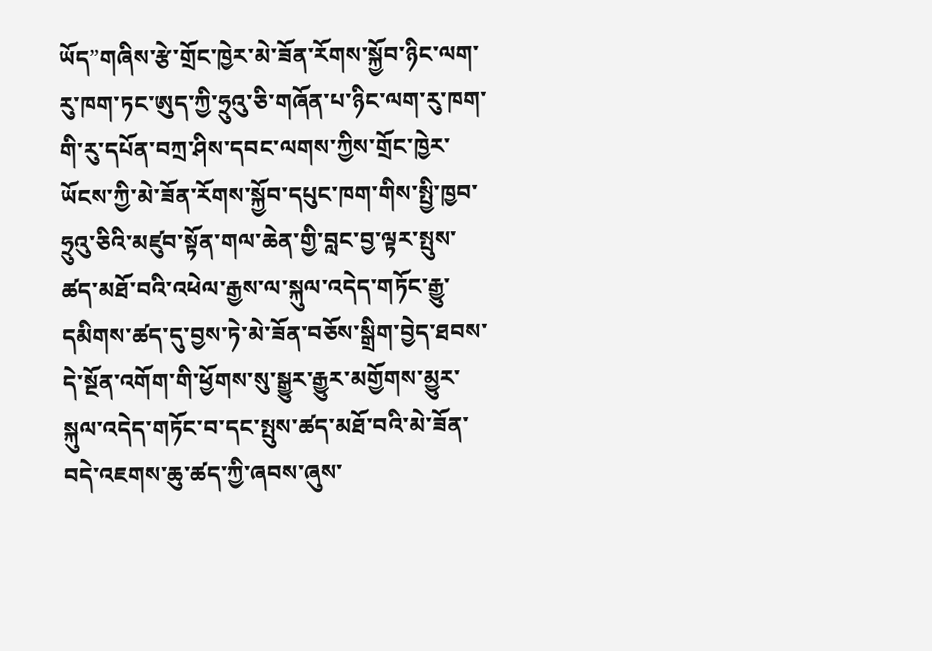ཡོད”གཞིས་རྩེ་གྲོང་ཁྱེར་མེ་ཟོན་རོགས་སྐྱོབ་ཉིང་ལག་རུ་ཁག་ཏང་ཨུད་ཀྱི་ཧྲུའུ་ཅི་གཞོན་པ་ཉིང་ལག་རུ་ཁག་གི་རུ་དཔོན་བཀྲ་ཤིས་དབང་ལགས་ཀྱིས་གྲོང་ཁྱེར་ཡོངས་ཀྱི་མེ་ཟོན་རོགས་སྐྱོབ་དཔུང་ཁག་གིས་སྤྱི་ཁྱབ་ཧྲུའུ་ཅིའི་མཛུབ་སྟོན་གལ་ཆེན་གྱི་བླང་བྱ་ལྟར་སྤུས་ཚད་མཐོ་བའི་འཕེལ་རྒྱས་ལ་སྐུལ་འདེད་གཏོང་རྒྱུ་དམིགས་ཚད་དུ་བྱས་ཏེ་མེ་ཟོན་བཅོས་སྒྲིག་བྱེད་ཐབས་དེ་སྔོན་འགོག་གི་ཕྱོགས་སུ་སྒྱུར་རྒྱུར་མགྱོགས་མྱུར་སྐུལ་འདེད་གཏོང་བ་དང་སྤུས་ཚད་མཐོ་བའི་མེ་ཟོན་བདེ་འཇགས་ཆུ་ཚད་ཀྱི་ཞབས་ཞུས་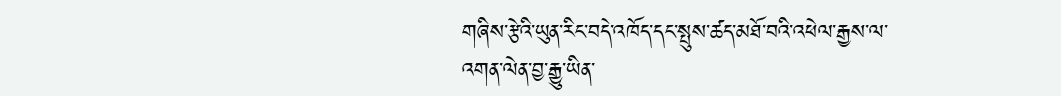གཞིས་རྩེའི་ཡུན་རིང་བདེ་འཁོད་དང་སྤུས་ཚད་མཐོ་བའི་འཕེལ་རྒྱས་ལ་འགན་ལེན་བྱ་རྒྱུ་ཡིན་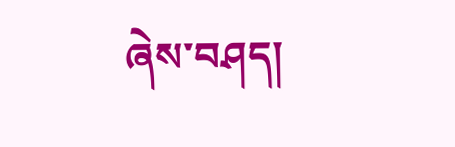ཞེས་བཤད།